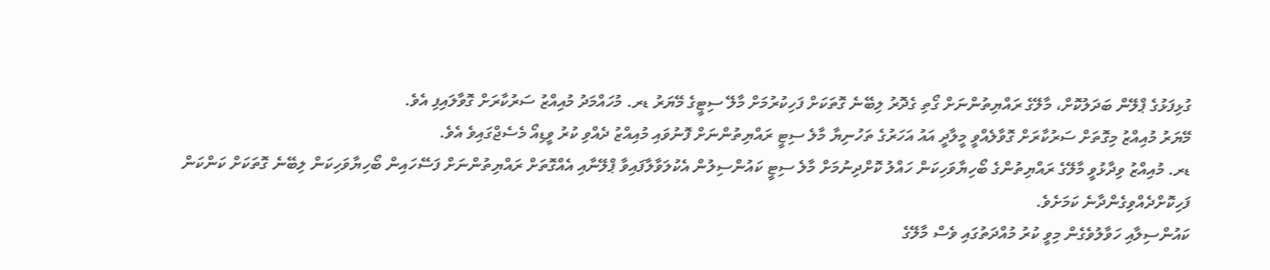ގުޅިފަޅުގެ ޕްލޭން ބަދަލުކޮށް، މާލޭގެ ރައްޔިތުންނަށް ގޯތި ގެދޮރު ލިބޭނެ ގޮތަކަށް ފަހިކުރުމަށް މާލޭ ސިޓީގެ މޭޔަރު ޑރ. މުހައްމަދު މުއިއްޒު ސަރުކާރަށް ގޮވާލައިފި އެވެ.
މޭޔަރު މުއިއްޒު މިގޮތަށް ސަރުކާރަށް ގޮވާލެއްވީ މީލާދީ އައު އަހަރުގެ ތަހުނިޔާ މާލެ ސިޓީ ރައްޔިތުންނަށް ފޮނުވައި މުއިއްޒު ދެއްވި ކުރު ވީޑިއޯ މެސެޖްގައިވެ އެވެ.
ޑރ. މުއިއްޒު ވިދާޅުވީ މާލޭގެ ރައްޔިތުންގެ ބޯހިޔާވަހިކަން ހައްލު ކޮށްދިނުމަށް މާލެ ސިޓީ ކައުންސިލުން އެކުލަވާލާފައިވާ ޕްލޭނާއި އެއްގޮތަށް ރައްޔިތުންނަށް ފަސޭހައިން ބޯހިޔާވަހިކަން ލިބޭނެ ގޮތަކަށް ކަންކަން ފަހިކޮށްދެއްވިގެންދާނެ ކަމަށެވެ.
ކައުންސިލާއި ހަވާލުވެގެން މިވީ ކުރު މުއްދަތުގައި ވެސް މާލޭގެ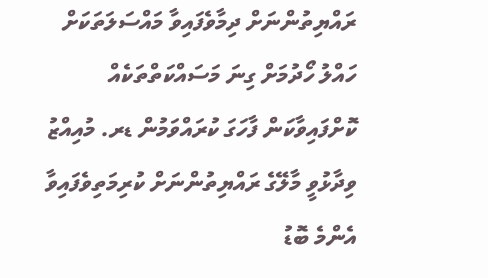ރައްޔިތުންނަށް ދިމާވެފައިވާ މައްސަލަތަކަށް ހައްލު ހޯދުމަށް ގިނަ މަސައްކަތްތަކެއް ކޮށްފައިވާކަން ފާހަގަ ކުރައްވަމުން ޑރ. މުއިއްޒު ވިދާޅުވީ މާލޭގެ ރައްޔިތުންނަށް ކުރިމަތިވެފައިވާ އެންމެ ބޮޑު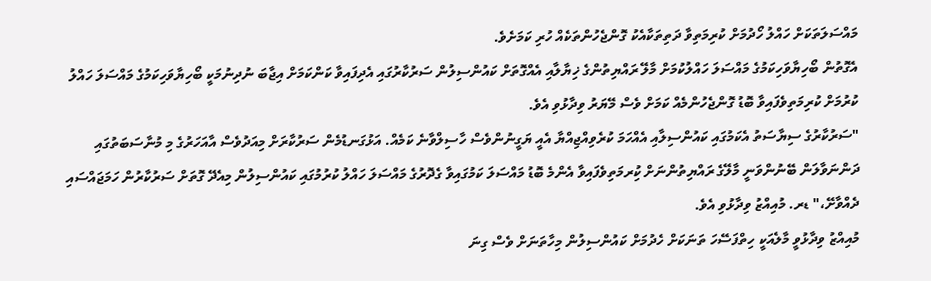މައްސަލަތަކަށް ހައްލު ހޯދުމަށް ކުރިމަތިވާ ދަތިތަކާއެކު ގޮންޖެހުންތަކެއް ހުރި ކަމަށެވެ.
އެގޮތުން ބޯހިޔާވަހިކަމުގެ މައްސަލަ ހައްލުކުމަށް މާލޭ ރައްޔިތުންގެ ޚިޔާލާއި އެއްގޮތަށް ކައުންސިލުން ސަރުކާރުގައި އެދިފައިވާ ކަންކަމަށް އިޖާބަ ނުދިނުމަކީ ބޯހިޔާވަހިކަމުގެ މައްސަލަ ހައްލު ކުރުމަށް ކުރިމަތިވެފައިވާ ބޮޑު ގޮންޖެހުންމެއް ކަމަށް ވެސް މޭޔަރު ވިދާޅުވި އެވެ.
"ސަރުކާރުގެ ސިޔާސަތު އެކަމުގައި ކައުންސިލާއި އެއްހަމަ ކުރެވިއްޖިއްޔާ އެއީ ޔަގީނުންވެސް ހާސިލްވާނެ ކަމެއް. އަޅުގަނޑުމެން ސަރުކާރަށް މިއަދުވެސް އާއަހަރުގެ މި މުނާސަބަތުގައި ދަންނަވާލަން ބޭނުންވަނީ މާލޭގެ ރައްޔިތުންނަށް ކުިރމަތިވެފައިވާ އެންމެ ބޮޑު މައްސަލަ ކަމުގައިވާ ގެދޮރުގެ މައްސަލަ ހައްލު ކުރުމުގައި ކައުންސިލުން މިއެދޭ ގޮތަށް ސަރުކާރުން ހަމަޖައްސައި ދެއްވާށޭ،" ޑރ. މުއިއްޒު ވިދާޅުވި އެވެ.
މުއިއްޒު ވިދާޅުވީ މާލެއަކީ ހިތްފަސޭހަ ތަނަކަށް ހެދުމަށް ކައުންސިލުން މިހާތަނަށް ވެސް ގިނަ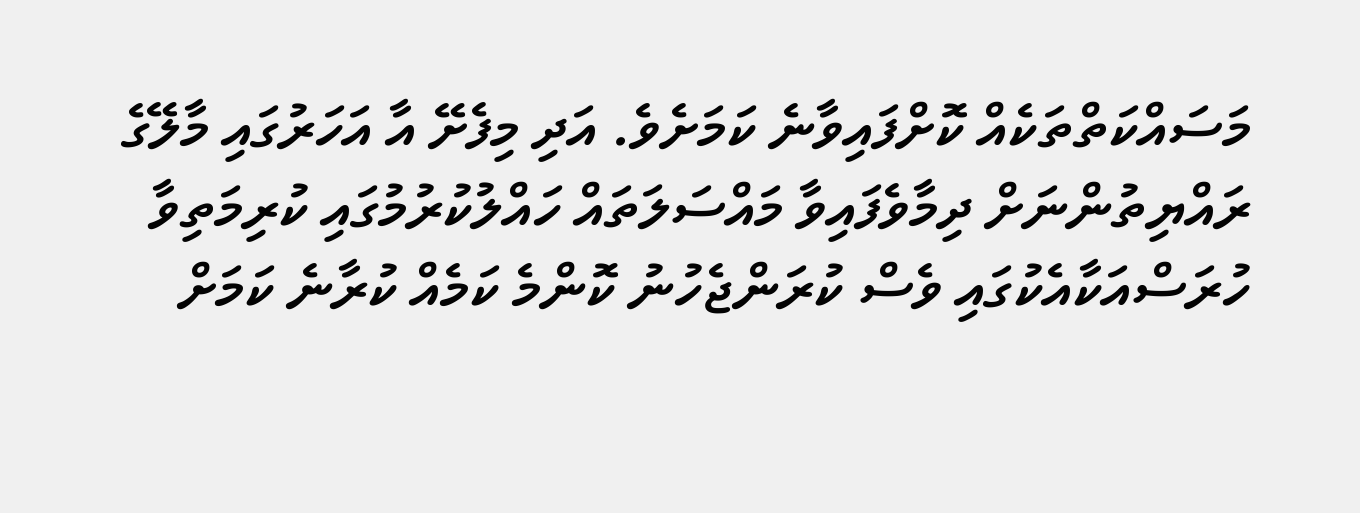މަސައްކަތްތަކެއް ކޮށްފައިވާނެ ކަމަށެވެ. އަދި މިފެށޭ އާ އަހަރުގައި މާލޭގެ ރައްޔިތުންނަށް ދިމާވެފައިވާ މައްސަލަތައް ހައްލުކުރުމުގައި ކުރިމަތިވާ ހުރަސްއަކާއެކުގައި ވެސް ކުރަންޖެހުނު ކޮންމެ ކަމެއް ކުރާނެ ކަމަށް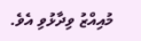މުއިއްޒު ވިދާޅުވި އެވެ.